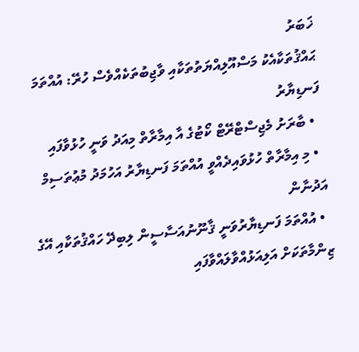ޚަބަރު
ޙައްޤުތަކާއެކު މަސްއޫލިއްޔަތުތަކާއި ވާޖިބުތަކެއްވެސް ހުރޭ: އުއްތަމަ ފަނޑިޔާރު
  • ބާރަށު މެޖިސްޓްރޭޓް ކޯޓުގެ އާ އިމާރާތް މިއަދު ވަނީ ހުޅުވާފައި
  • މި އިމާރާތް ހުޅުވައިދެއްވީ އުއްތަމަ ފަނޑިޔާރު އަހުމަދު މުޢުތަސިމް އަދުނާން
  • އުއްތަމަ ފަނޑިޔާރުވަނީ ޤާނޫނުއަސާސީން ލިބިދޭ ހައްޤުތަކާއި އޭގެ ޒިންމާތަކަށް އަލިއަޅުއްވާލައްވާފައި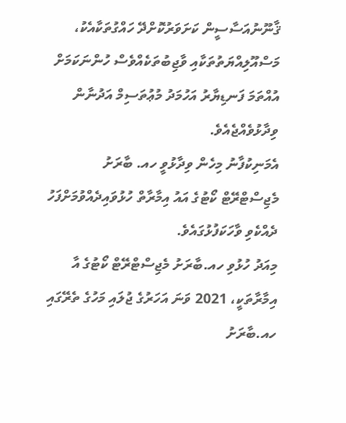ޤާނޫނުއަސާސީން ކަށަވަރުކޮށްދޭ ހައްގުތަކާއެކު، މަސްއޫލިއްޔަތުތަކާއި ވާޖިބުތަކެއްވެސް ހުންނަކަމަށް އުއްތަމަ ފަނޑިޔާރު އަހުމަދު މުޢުތަސިމް އަދުނާން ވިދާޅުވެއްޖެއެވެ.
އެމަނިކުފާނު މިހެން ވިދާޅުވީ ހއ. ބާރަށު މެޖިސްޓްރޭޓް ކޯޓުގެ އައު އިމާރާތް ހުޅުވައިދެއްވުމަށްފަހު ދެއްކެވި ވާހަކަފުޅުގައެވެ.
މިއަދު ހުޅުވި ހއ.ބާރަށު މެޖިސްޓްރޭޓް ކޯޓުގެ އާ އިމާރާތަކީ، 2021 ވަނަ އަހަރުގެ ޖުލައި މަހުގެ ތެރޭގައި ހއ.ބާރަށު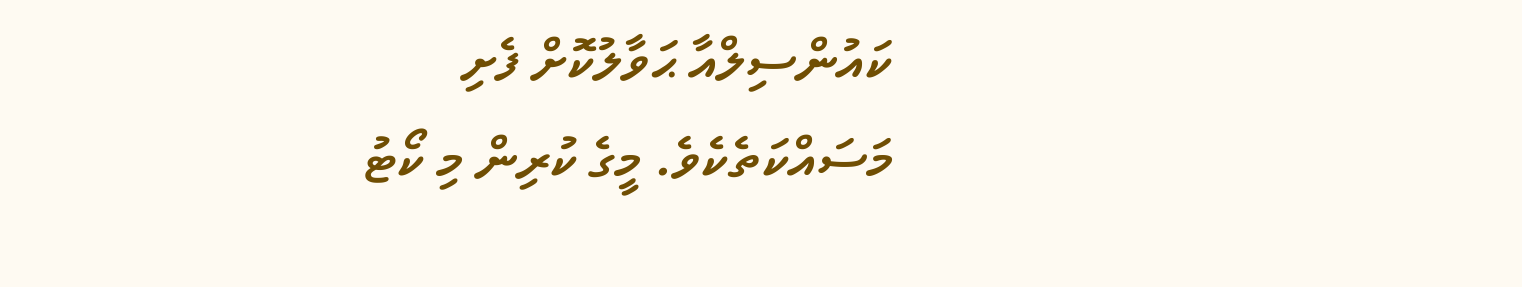ކައުންސިލްއާ ޙަވާލުކޮށް ފެށި މަސައްކަތެކެވެ. މީގެ ކުރިން މި ކޯޓު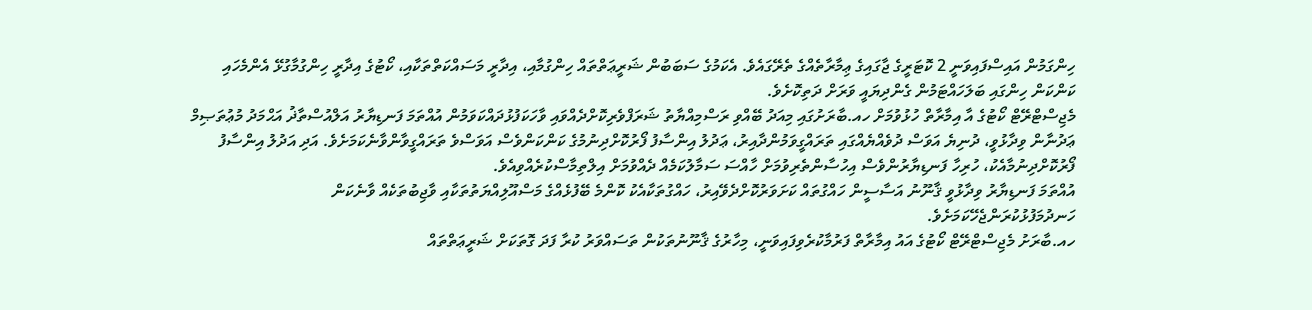ހިންގަމުން އައިސްފައިވަނީ 2 ކޮޓަރީގެ ޖާގައިގެ ޢިމާރާތެއްގެ ތެރޭގައެވެ. އެކަމުގެ ސަބަބުން ޝަރީޢަތްތައް ހިންގުމާއި، އިދާރީ މަސައްކަތްތަކާއި، ކޯޓުގެ އިދާރީ ހިންގުމާގުޅޭ އެންމެހައި ކަންކަން ހިންގައި ބަލަހައްޓަމުން ގެންދިޔައީ ވަރަށް ދަތިކޮށެވެ.
މެޖިސްޓްރޭޓް ކޯޓުގެ އާ އިމާރާތް ހުޅުވުމަށް ހއ.ބާރަށުގައި މިއަދު ބޭއްވި ރަސްމިއްޔާތު ޝަރަފްވެރިކޮށްދެއްވައި ވާހަކަފުޅުދައްކަވަމުން އުއްތަމަ ފަނޑިޔާރު އަލްއުސްތާޛު އަޙްމަދު މުޢުތަޞިމް ޢަދުނާން ވިދާޅުވީ، ދުނިޔެ އަވަސް ދުވެއްޔެއްގައި ތަރައްގީވަމުންދާއިރު، ޢަދުލު އިންސާފު ފޯރުކޮށްދިނުމުގެ ކަންކަންވެސް އަވަސްވެ ތަރައްގީވާންވާނެކަމަށެވެ. އަދި އަދުލު އިންސާފު ފޯރުކޮށްދިނުމާއެކު، ހުރިހާ ފަނޑިޔާރުންވެސް އިހުސާންތެރިވުމަށް ހާއްސަ ސަމާލުކަމެއް ދެއްވުމަށް އިލްތިމާސްކުރެއްވިއެވެ.
އުއްތަމަ ފަނޑިޔާރު ވިދާޅުވީ ޤާނޫނު އަސާސީން ހައްގުތައް ކަށަވަރުކޮށްދެވޭއިރު، ހައްގުތަކާއެކު ކޮންމެ ބޭފުޅެއްގެ މަސްއޫލިއްޔަތުތަކާއި ވާޖިބުތަކެއް ވާނެކަން ހަނދުމަފުޅުކުރަންޖެހޭކަމަށެވެ.
ހއ.ބާރަށު މެޖިސްޓްރޭޓް ކޯޓުގެ އައު އިމާރާތް ފަރުމާކުރެވިފައިވަނީ، މިހާރުގެ ޤާނޫނުތަކުން ތަސައްވަރު ކުރާ ފަދަ ގޮތަކަށް ޝަރީޢަތްތައް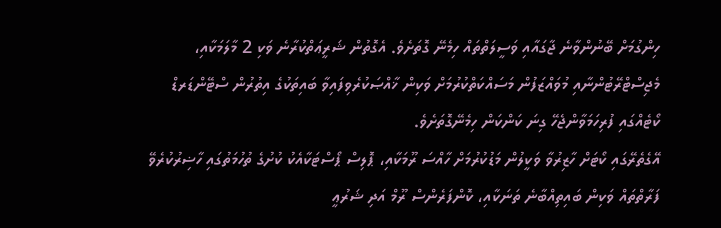ހިންގުމަށް ބޭނުންވާނެ ޖާގައާއި ވަސީލަތްތައް ހިމެނޭ ގޮތަށެވެ. އެގޮތުން ޝަރީޢަތްކުރާނެ ވަކި 2 މާލަމަކާއި، މެޖިސްޓްރޭޓުންނާއި މުވައްޒަފުން މަސައްކަތްކުރުމަށް ވަކިން ޚާއްޞަކުރެވިފައިވާ ބައިތަކުގެ އިތުރުން ސްޓޭންޑަރޑް ކޯޓެއްގައި ފުރިހަމަވާންޖެހޭ ގިނަ ކަންކަން ހިމެނޭގޮތަށެވެ.
އޭގެތެރޭގައި ކޯޓަށް ހާޒިރުވާ ވަކީލުން މަޑުކުރުމަށް ހާއްސަ ރޫމަކާއި، ޕޮލިސް ޕޯސްޓަކާއެކު ކުށުގެ ތުހުމަތުގައި ހާޟިރުކުރެވޭ ފަރާތްތައް ވަކިން ބައިތިއްބާނެ ތަނަކާއި، ކޮންފަރެންސް ރޫމް އަދި ޝަރުޢީ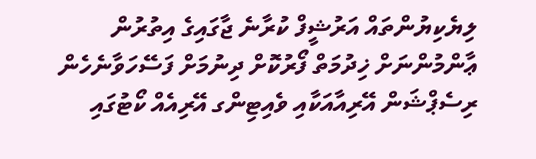ލިޔެކިޔުންތައް އަރުޝީފް ކުރާނެ ޖާގައިގެ އިތުރުން ޢާންމުންނަށް ޚިދުމަތް ފޯރުކޮށް ދިނުމަށް ފަސޭހަވާނެހެން ރިސެޕްޝަން އޭރިއާއަކާއި ވެއިޓިންގ އޭރިއެއް ކޯޓުގައި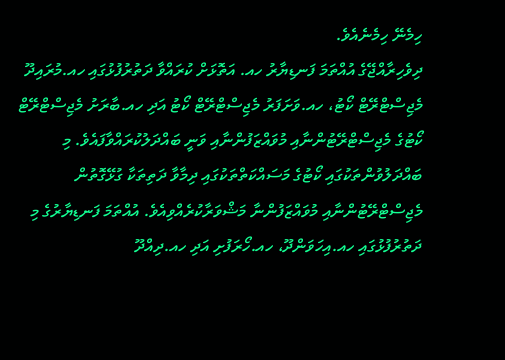ހިމެނޭ ހިމެނެއެވެ.
ދިވެހިރާއްޖޭގެ އުއްތަމަ ފަނޑިޔާރު ހއ. އަތޮޅަށް ކުރައްވާ ދަތުރުފުޅުގައި ހއ.މުރައިދޫ މެޖިސްޓްރޭޓް ކޯޓު، ހއ.ވަށަފަރު މެޖިސްޓްރޭޓް ކޯޓު އަދި ހއ.ބާރަށު މެޖިސްޓްރޭޓް ކޯޓުގެ މެޖިސްޓްރޭޓުންނާއި މުވައްޒަފުންނާއި ވަނީ ބައްދަލުކުރައްވާފައެވެ. މި ބައްދަލުވުންތަކުގައި ކޯޓުގެ މަސައްކަތްތަކުގައި ދިމާވާ ދަތިތަކާ ގުޅޭގޮތުން މެޖިސްޓްރޭޓުންނާއި މުވައްޒަފުންނާ މަޝްވަރާކުރެއްވިއެވެ. އުއްތަމަ ފަނޑިޔާރުގެ މި ދަތުރުފުޅުގައި ހއ.އިހަވަންދޫ، ހއ.ހޯރަފުށި އަދި ހއ.ދިއްދޫ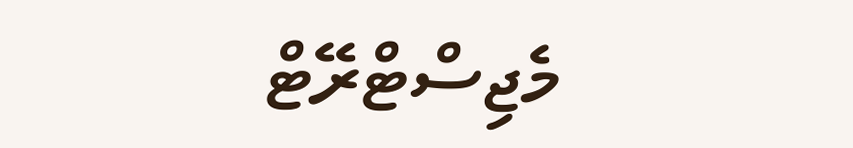މެޖިސްޓްރޭޓް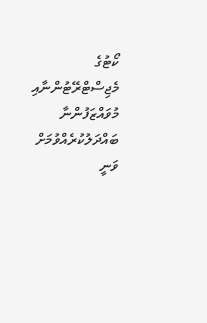ކޯޓުގެ މެޖިސްޓްރޭޓުންނާއި މުވައްޒަފުންނާ ބައްދަލުކުރެއްވުމަށް ވަނީ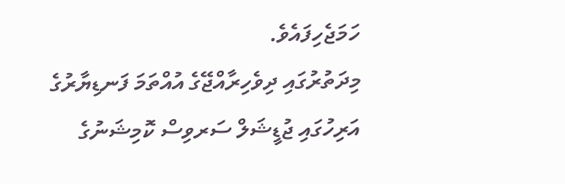ހަމަޖެހިފައެވެ.
މިދަތުރުގައި ދިވެހިރާއްޖޭގެ އުއްތަމަ ފަނޑިޔާރުގެ އަރިހުގައި ޖުޑީޝަލް ސަރވިސް ކޮމިޝަނުގެ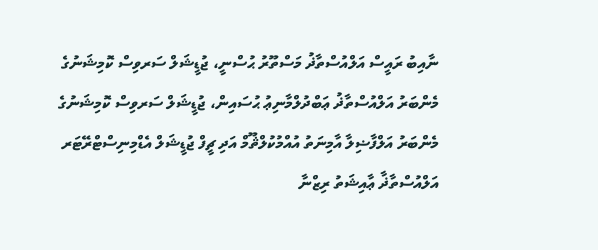ނާއިބު ރައީސް އަލްއުސްތާޛު މަސްތޫރު ޙުސްނީ، ޖުޑީޝަލް ސަރވިސް ކޮމިޝަނުގެ މެންބަރު އަލްއުސްތާޛު ޢަބްދުލްމާނިޢު ޙުސައިން، ޖުޑީޝަލް ސަރވިސް ކޮމިޝަނުގެ މެންބަރު އަލްފާޟިލާ އާމިނަތު އުއްމުކުލްޘޫމް އަދި ޗީފް ޖުޑީޝަލް އެޑްމިނިސްޓްރޭޓަރ އަލްއުސްތާޛާ ޢާއިޝަތު ރިޒްނާ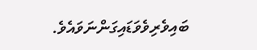ބައިވެރިވެވަޑައިގަންނަވައެވެ.